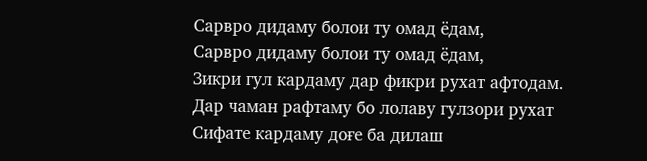Сарвро дидаму болои ту омад ёдам,
Сарвро дидаму болои ту омад ёдам,
Зикри гул кардаму дар фикри рухат афтодам.
Дар чаман рафтаму бо лолаву гулзори рухат
Сифате кардаму доғе ба дилаш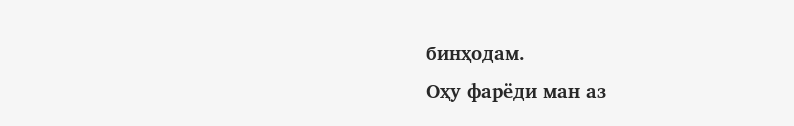бинҳодам.
Оҳу фарёди ман аз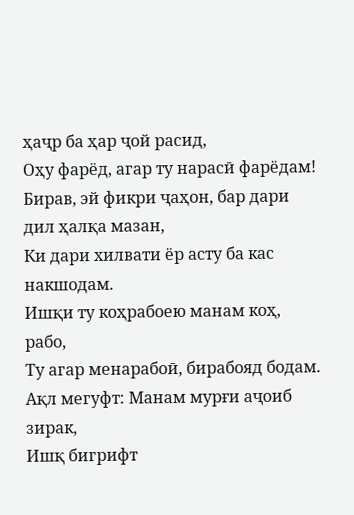ҳаҷр ба ҳар ҷой расид,
Оҳу фарёд, агар ту нарасӣ фарёдам!
Бирав, эй фикри ҷаҳон, бар дари дил ҳалқа мазан,
Ки дари хилвати ёр асту ба кас накшодам.
Ишқи ту коҳрабоею манам коҳ, рабо,
Ту агар менарабоӣ, бирабояд бодам.
Ақл мегуфт: Манам мурғи аҷоиб зирак,
Ишқ бигрифт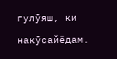гулӯяш, ки накӯсайёдам.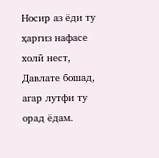Носир аз ёди ту ҳаргиз нафасе холӣ нест,
Давлате бошад, агар лутфи ту орад ёдам.